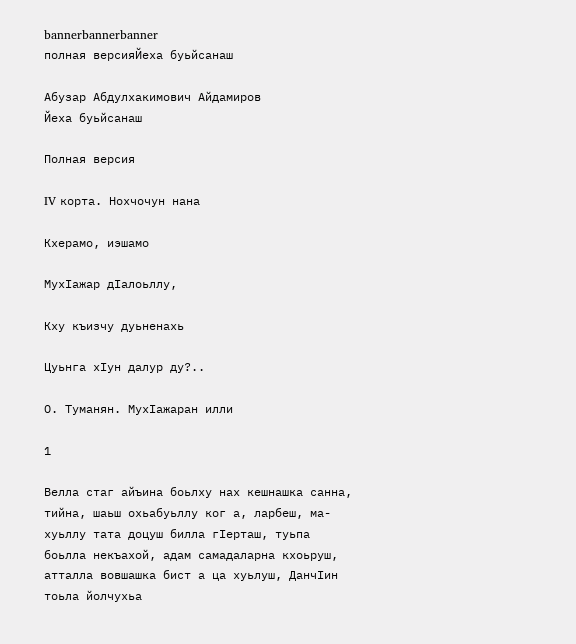bannerbannerbanner
полная версияЙеха буьйсанаш

Абузар Абдулхакимович Айдамиров
Йеха буьйсанаш

Полная версия

IV корта. Нохчочун нана

Кхерамо, иэшамо

МухIажар дIалоьллу,

Кху къизчу дуьненахь

Цуьнга хIун далур ду?..

О. Туманян. МухIажаран илли

1

Велла стаг айъина боьлху нах кешнашка санна, тийна, шаьш охьабуьллу ког а, ларбеш, ма-хуьллу тата доцуш билла гIерташ, туьпа боьлла некъахой, адам самадаларна кхоьруш, атталла вовшашка бист а ца хуьлуш, ДанчIин тоьла йолчухьа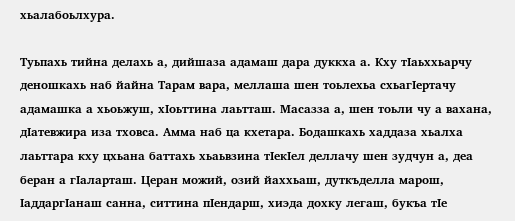хьалабоьлхура.

Туьпахь тийна делахь а, дийшаза адамаш дара дуккха а. Кху тIаьххьарчу деношкахь наб йайна Тарам вара, меллаша шен тоьлехьа схьагIертачу адамашка а хьоьжуш, хIоьттина лаьтташ. Масазза а, шен тоьли чу а вахана, дIатевжира иза тховса. Амма наб ца кхетара. Бодашкахь хаддаза хьалха лаьттара кху цхьана баттахь хьаьвзина тIекIел деллачу шен зудчун а, деа беран а гIаларташ. Церан можий, озий йаххьаш, дуткъделла марош, IаддаргIанаш санна, ситтина пIендарш, хиэда дохку легаш, букъа тIе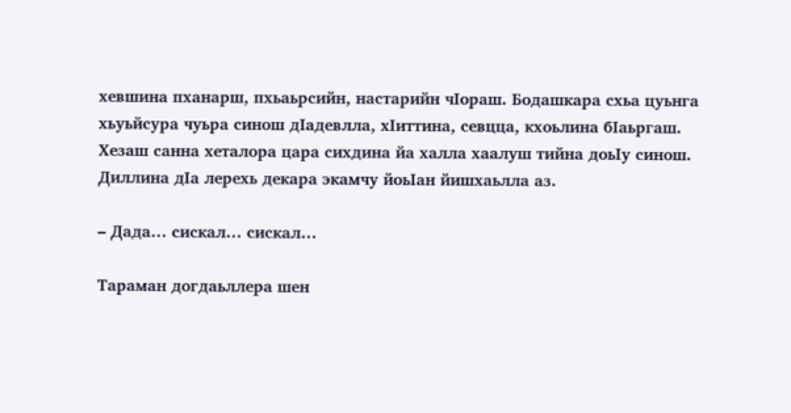хевшина пханарш, пхьаьрсийн, настарийн чIораш. Бодашкара схьа цуьнга хьуьйсура чуьра синош дIадевлла, хIиттина, севцца, кхоьлина бIаьргаш. Хезаш санна хеталора цара сихдина йа халла хаалуш тийна доьIу синош. Диллина дIа лерехь декара экамчу йоьIан йишхаьлла аз.

– Дада… сискал… сискал…

Тараман догдаьллера шен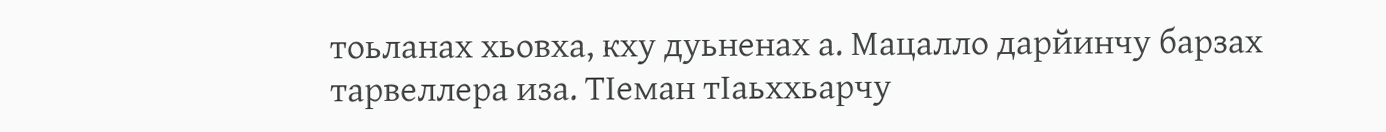тоьланах хьовха, кху дуьненах а. Мацалло дарйинчу барзах тарвеллера иза. ТIеман тIаьххьарчу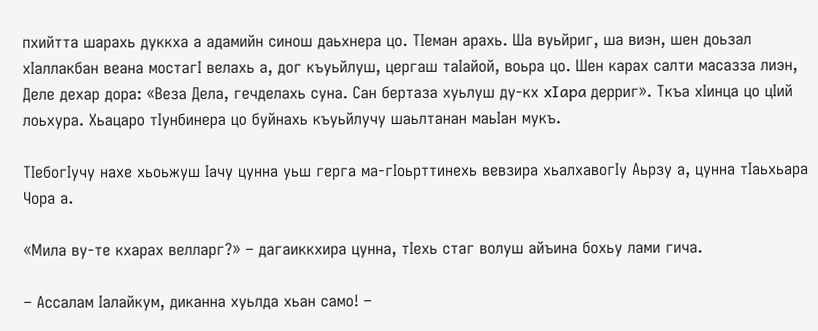пхийтта шарахь дуккха а адамийн синош даьхнера цо. ТIеман арахь. Ша вуьйриг, ша виэн, шен доьзал хIаллакбан веана мостагI велахь а, дог къуьйлуш, цергаш таIайой, воьра цо. Шен карах салти масазза лиэн, Деле дехар дора: «Веза Дела, гечделахь суна. Сан бертаза хуьлуш ду-кх xIapa дерриг». Ткъа хIинца цо цIий лоьхура. Хьацаро тIунбинера цо буйнахь къуьйлучу шаьлтанан маьIан мукъ.

ТIебогIучу нахе хьоьжуш Iачу цунна уьш герга ма-гIоьрттинехь вевзира хьалхавогIу Аьрзу а, цунна тIаьхьара Чора а.

«Мила ву-те кхарах велларг?» – дагаиккхира цунна, тIехь стаг волуш айъина бохьу лами гича.

– Ассалам Iалайкум, диканна хуьлда хьан само! –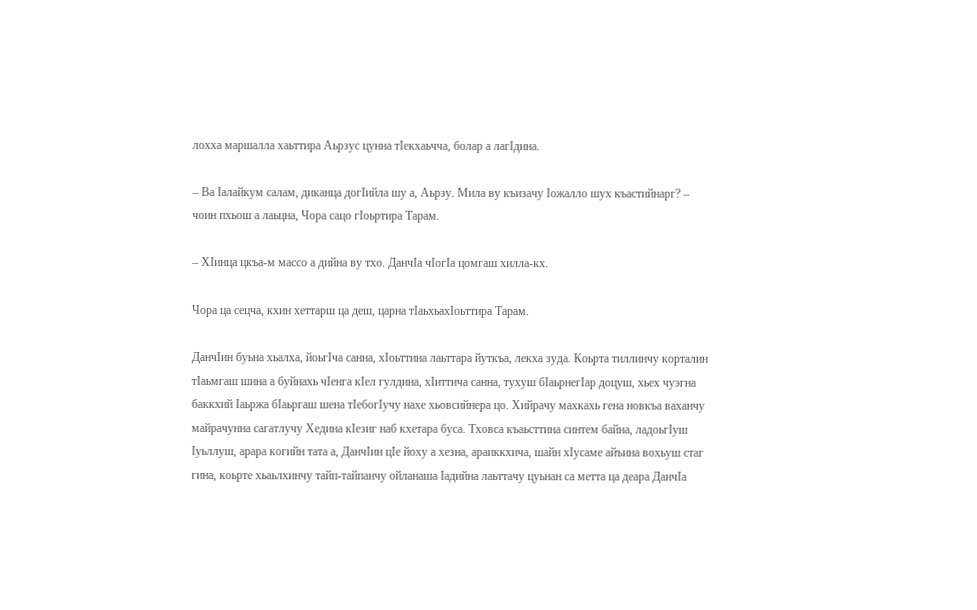лохха маршалла хаьттира Аьрзус цунна тIекхаьчча, болар а лагIдина.

– Ва Iалайкум салам, диканца догIийла шу а, Аьрзу. Мила ву къизачу Iожалло шух къастийнарг? – чоин пхьош а лаьцна, Чора сацо гIоьртира Тарам.

– ХIинца цкъа-м массо а дийна ву тхо. ДанчIа чIогIа цомгаш хилла-кх.

Чора ца сецча, кхин хеттарш ца деш, царна тIаьхьахIоьттира Тарам.

ДанчIин буьна хьалха, йоьгIча санна, хIоьттина лаьттара йуткъа, лекха зуда. Коьрта тиллинчу корталин тIаьмгаш шина а буйнахь чIенга кIел гулдина, хIиттича санна, тухуш бIаьрнегIар доцуш, хьех чуэгна баккхий Iаьржа бIаьргаш шена тIебогIучу нахе хьовсийнера цо. Хийрачу махкахь гена новкъа ваханчу майрачунна сагатлучу Хедина кIезиг наб кхетара буса. Тховса къаьсттина синтем байна, ладоьгIуш Iуьллуш, арара когийн тата а, ДанчIин цIе йоху а хезна, араиккхича, шайн хIусаме айъина вохьуш стаг гина, коьрте хьаьлхинчу тайп-тайпанчу ойланаша Iадийна лаьттачу цуьнан са метта ца деара ДанчIа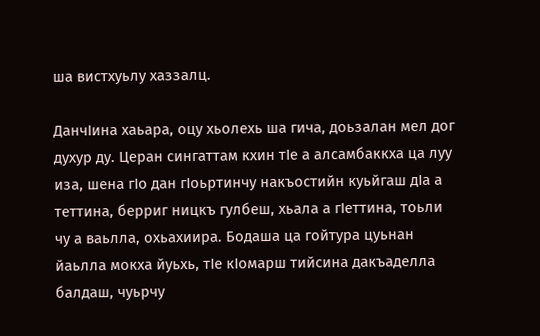ша вистхуьлу хаззалц.

ДанчIина хаьара, оцу хьолехь ша гича, доьзалан мел дог духур ду. Церан сингаттам кхин тIе а алсамбаккха ца луу иза, шена гIо дан гIоьртинчу накъостийн куьйгаш дIа а теттина, берриг ницкъ гулбеш, хьала а гIеттина, тоьли чу а ваьлла, охьахиира. Бодаша ца гойтура цуьнан йаьлла мокха йуьхь, тIе кIомарш тийсина дакъаделла балдаш, чуьрчу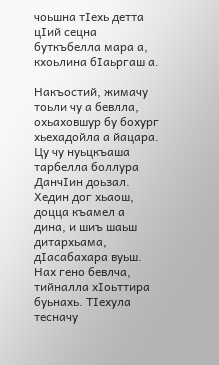чоьшна тIехь детта цIий сецна буткъбелла мара а, кхоьлина бIаьргаш а.

Накъостий, жимачу тоьли чу а бевлла, охьаховшур бу бохург хьехадойла а йацара. Цу чу нуьцкъаша тарбелла боллура ДанчIин доьзал. Хедин дог хьаош, доцца къамел а дина, и шиъ шаьш дитархьама, дIасабахара вуьш. Нах гено бевлча, тийналла хIоьттира буьнахь. ТIехула тесначу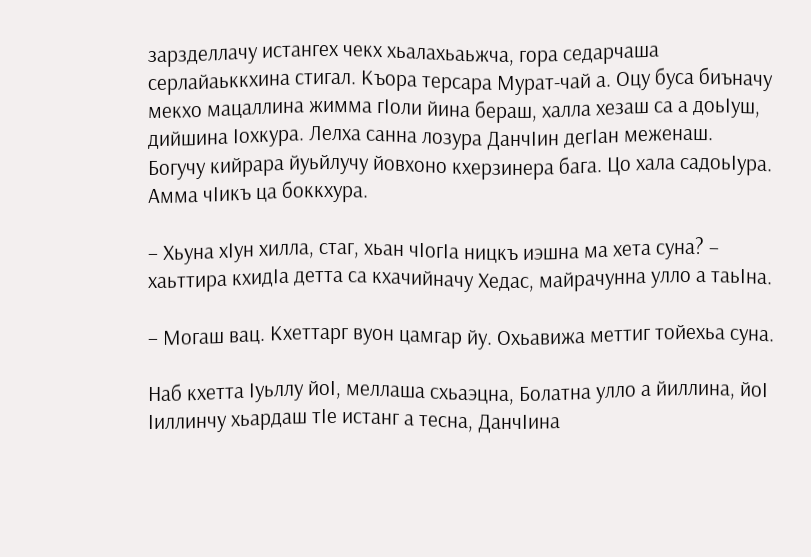зарзделлачу истангех чекх хьалахьаьжча, гора седарчаша серлайаьккхина стигал. Къора терсара Мурат-чай а. Оцу буса биъначу мекхо мацаллина жимма гIоли йина бераш, халла хезаш са а доьIуш, дийшина Iохкура. Лелха санна лозура ДанчIин дегIан меженаш. Богучу кийрара йуьйлучу йовхоно кхерзинера бага. Цо хала садоьIура. Амма чIикъ ца боккхура.

– Хьуна хIун хилла, стаг, хьан чIогIа ницкъ иэшна ма хета суна? – хаьттира кхидIа детта са кхачийначу Хедас, майрачунна улло а таьIна.

– Могаш вац. Кхеттарг вуон цамгар йу. Охьавижа меттиг тойехьа суна.

Наб кхетта Iуьллу йоI, меллаша схьаэцна, Болатна улло а йиллина, йоI Iиллинчу хьардаш тIе истанг а тесна, ДанчIина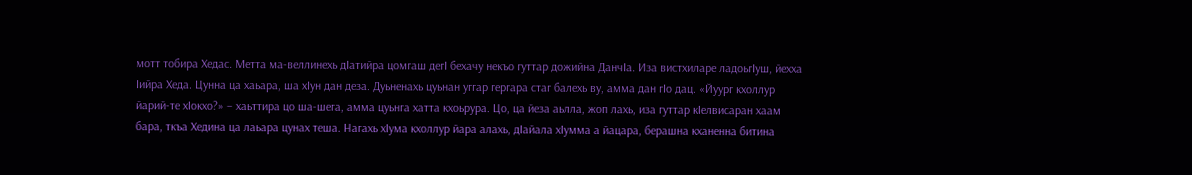мотт тобира Хедас. Метта ма-веллинехь дIатийра цомгаш дегI бехачу некъо гуттар дожийна ДанчIа. Иза вистхиларе ладоьгIуш, йехха Iийра Хеда. Цунна ца хаьара, ша хIун дан деза. Дуьненахь цуьнан уггар гергара стаг балехь ву, амма дан гIo дац. «Йуург кхоллур йарий-те хIокхо?» – хаьттира цо ша-шега, амма цуьнга хатта кхоьрура. Цо, ца йеза аьлла, жоп лахь, иза гуттар кIелвисаран хаам бара, ткъа Хедина ца лаьара цунах теша. Нагахь хIума кхоллур йара алахь, дIайала хIумма а йацара, берашна кханенна битина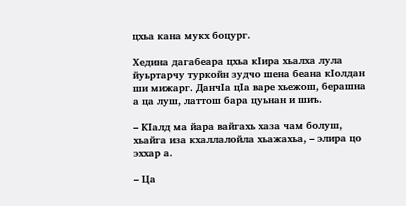цхьа кана мукх боцург.

Хедина дагабеара цхьа кIира хьалха лула йуьртарчу туркойн зудчо шена беана кIолдан ши мижарг. ДанчIа цIа варе хьежош, берашна а ца луш, латтош бара цуьнан и шиъ.

– КIалд ма йара вайгахь хаза чам болуш, хьайга иза кхаллалойла хьажахьа, – элира цо эххар а.

– Ца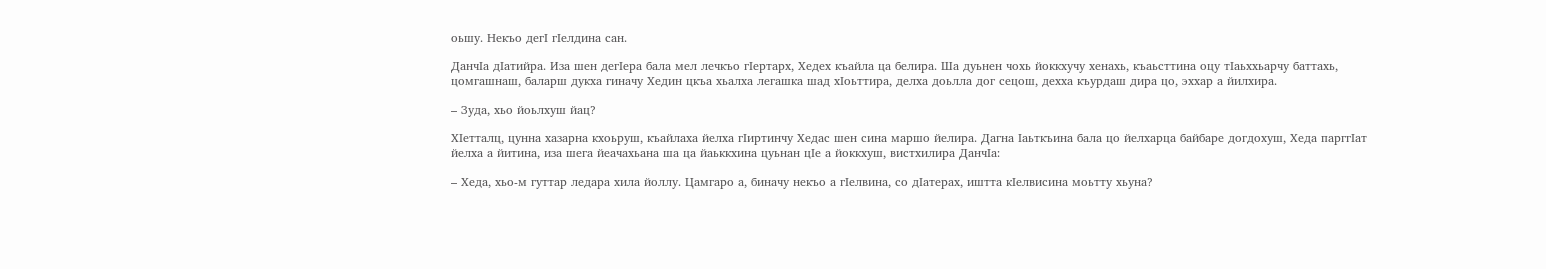оьшу. Некъо дегI гIелдина сан.

ДанчIа дIатийра. Иза шен дегIера бала мел лечкъо гIертарх, Хедех къайла ца белира. Ша дуьнен чохь йоккхучу хенахь, къаьсттина оцу тIаьххьарчу баттахь, цомгашнаш, баларш дукха гиначу Хедин цкъа хьалха легашка шад хIоьттира, делха доьлла дог сецош, дехха къурдаш дира цо, эххар а йилхира.

– Зуда, хьо йоьлхуш йац?

ХIетталц, цунна хазарна кхоьруш, къайлаха йелха гIиртинчу Хедас шен сина маршо йелира. Дагна Iаьткъина бала цо йелхарца байбаре догдохуш, Хеда парггIат йелха а йитина, иза шега йеачахьана ша ца йаьккхина цуьнан цIе а йоккхуш, вистхилира ДанчIа:

– Хеда, хьо-м гуттар ледара хила йоллу. Цамгаро а, биначу некъо а гIелвина, со дIатерах, иштта кIелвисина моьтту хьуна?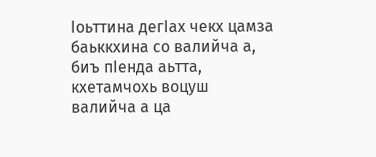Iоьттина дегIах чекх цамза баьккхина со валийча а, биъ пIенда аьтта, кхетамчохь воцуш валийча а ца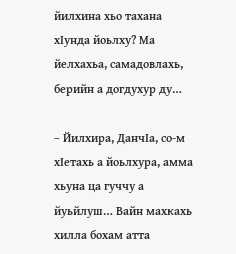йилхина хьо тахана хIунда йоьлху? Ма йелхахьа, самадовлахь, берийн а догдухур ду…

– Йилхира, ДанчIа, со-м хIетахь а йоьлхура, амма хьуна ца гуччу а йуьйлуш… Вайн махкахь хилла бохам атта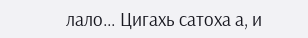лало… Цигахь сатоха а, и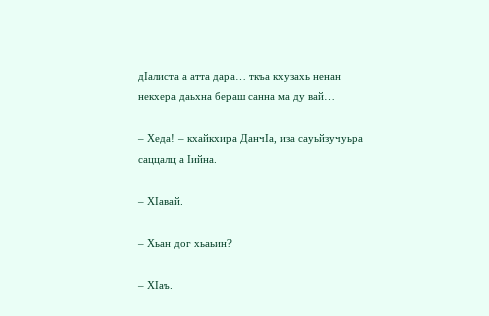дIалиста а атта дара… ткъа кхузахь ненан некхера даьхна бераш санна ма ду вай…

– Хеда! – кхайкхира ДанчIа, иза сауьйзучуьра саццалц а Iийна.

– ХIавай.

– Хьан дог хьаьин?

– ХIаъ.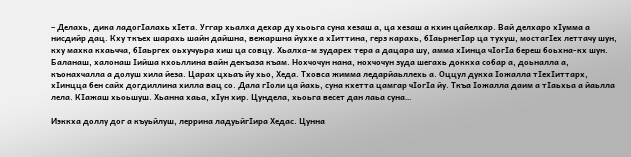– Делахь, дика ладогIалахь хIета. Уггар хьалха дехар ду хьоьга суна хезаш а, ца хезаш а кхин цайелхар. Вай делхаро хIумма а нисдийр дац. Кху ткъех шарахь шайн дайшна, вежаршна йуххе а хIиттина, герз карахь, бIаьрнегIар ца тухуш, мостагIех леттачу шун, кху махка кхаьчча, бIаьргех оьхучуьра хиш ца совцу. Хьалха-м зударех тера а дацара шу, амма хIинца чIогIа береш боьхна-кх шун. Баланаш, халонаш Iийша кхоьллина вайн декъаза къам. Нохчочун нана, нохчочун зуда шегахь доккха собар а, доьналла а, къонахчалла а долуш хила йеза. Царах цхьаъ йу хьо, Хеда. Тховса жимма ледарйаьллехь а. Оццул дукха Iожалла тIехIиттарх, хIинцца бен сайх догдиллина хилла вац со. Дала гIоли ца йахь, суна кхетта цамгар чIогIа йу. Ткъа Iожалла даим а тIаьхьа а йаьлла лела. КIажаш хьоьшуш. Хьанна хаьа, хIун хир. Цундела, хьоьга весет дан лаьа суна…

Иэккха доллу дог а къуьйлуш, леррина ладуьйгIира Хедас. Цунна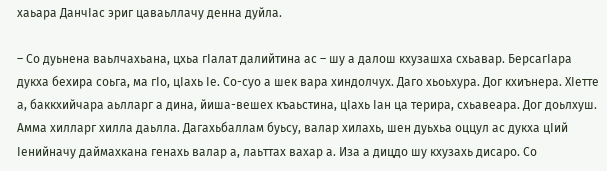хаьара ДанчIас эриг цаваьллачу денна дуйла.

– Со дуьнена ваьлчахьана, цхьа гIалат далийтина ас – шу а далош кхузашха схьавар. БерсагIара дукха бехира соьга, ма гIo, цIахь Iе. Со-суо а шек вара хиндолчух. Даго хьоьхура. Дог кхиънера. ХIетте а, баккхийчара аьлларг а дина, йиша-вешех къаьстина, цIахь Iан ца терира, схьавеара. Дог доьлхуш. Амма хилларг хилла даьлла. Дагахьбаллам буьсу, валар хилахь, шен дуьхьа оццул ас дукха цIий Iенийначу даймахкана генахь валар а, лаьттах вахар а. Иза а дицдо шу кхузахь дисаро. Со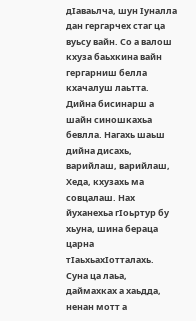дIаваьлча, шун Iуналла дан гергарчех стаг ца вуьсу вайн. Со а валош кхуза баьхкина вайн гергарниш белла кхачалуш лаьтта. Дийна бисинарш а шайн синошкахьа бевлла. Нагахь шаьш дийна дисахь, варийлаш, варийлаш, Хеда, кхузахь ма совцалаш. Нах йуханехьа гIоьртур бу хьуна, шина бераца царна тIаьхьахIотталахь. Суна ца лаьа, даймахках а хаьдда, ненан мотт а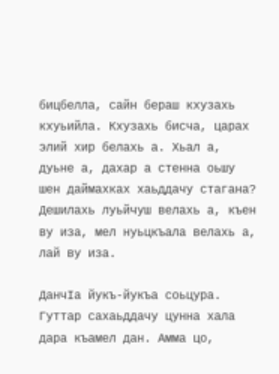бицбелла, сайн бераш кхузахь кхуьийла. Кхузахь бисча, царах элий хир белахь а. Хьал а, дуьне а, дахар а стенна оьшу шен даймахках хаьддачу стагана? Дешилахь луьйчуш велахь а, къен ву иза, мел нуьцкъала велахь а, лай ву иза.

ДанчIа йукъ-йукъа соьцура. Гуттар сахаьддачу цунна хала дара къамел дан. Амма цо,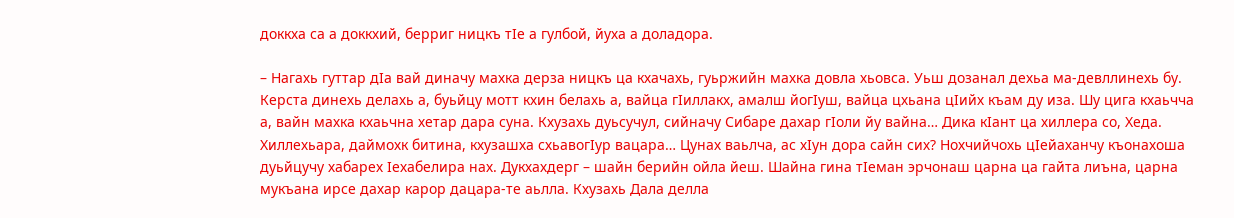доккха са а доккхий, берриг ницкъ тIе а гулбой, йуха а доладора.

– Нагахь гуттар дIа вай диначу махка дерза ницкъ ца кхачахь, гуьржийн махка довла хьовса. Уьш дозанал дехьа ма-девллинехь бу. Керста динехь делахь а, буьйцу мотт кхин белахь а, вайца гIиллакх, амалш йогIуш, вайца цхьана цIийх къам ду иза. Шу цига кхаьчча а, вайн махка кхаьчна хетар дара суна. Кхузахь дуьсучул, сийначу Сибаре дахар гIоли йу вайна… Дика кIант ца хиллера со, Хеда. Хиллехьара, даймохк битина, кхузашха схьавогIуp вацара… Цунах ваьлча, ас хIун дора сайн сих? Нохчийчохь цIейаханчу къонахоша дуьйцучу хабарех Iехабелира нах. Дукхахдерг – шайн берийн ойла йеш. Шайна гина тIеман эрчонаш царна ца гайта лиъна, царна мукъана ирсе дахар карор дацара-те аьлла. Кхузахь Дала делла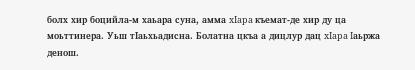болх хир боцийла-м хаьара суна, амма xIapa къемат-де хир ду ца моьттинера. Уьш тIаьхьадисна. Болатна цкъа а дицлур дац xIapa Iаьржа денош.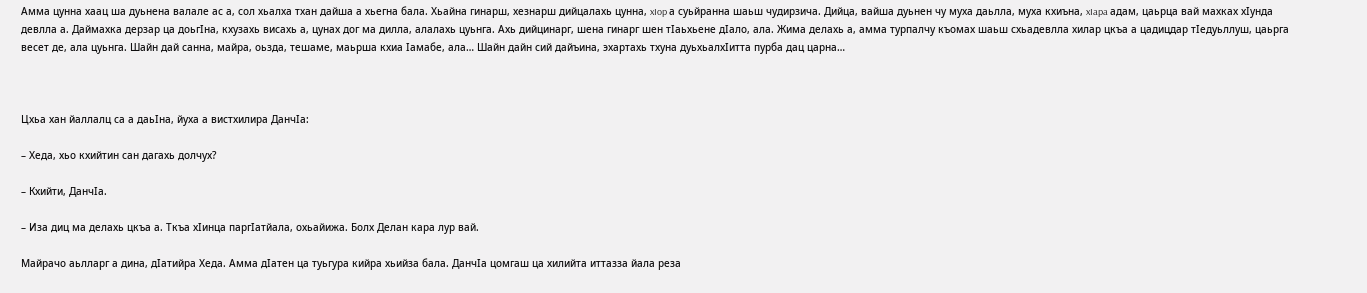Амма цунна хаац ша дуьнена валале ас а, сол хьалха тхан дайша а хьегна бала. Хьайна гинарш, хезнарш дийцалахь цунна, xIop а суьйранна шаьш чудирзича. Дийца, вайша дуьнен чу муха даьлла, муха кхиъна, xIapa адам, цаьрца вай махках хIунда девлла а. Даймахка дерзар ца доьгIна, кхузахь висахь а, цунах дог ма дилла, алалахь цуьнга. Ахь дийцинарг, шена гинарг шен тIаьхьене дIало, ала. Жима делахь а, амма турпалчу къомах шаьш схьадевлла хилар цкъа а цадицдар тIедуьллуш, цаьрга весет де, ала цуьнга. Шайн дай санна, майра, оьзда, тешаме, маьрша кхиа Iамабе, ала… Шайн дайн сий дайъина, эхартахь тхуна дуьхьалхIитта пурба дац царна…



Цхьа хан йаллалц са а даьIна, йуха а вистхилира ДанчIа:

– Хеда, хьо кхийтин сан дагахь долчух?

– Кхийти, ДанчIа.

– Иза диц ма делахь цкъа а. Ткъа хIинца паргIатйала, охьайижа. Болх Делан кара лур вай.

Майрачо аьлларг а дина, дIатийра Хеда. Амма дIатен ца туьгура кийра хьийза бала. ДанчIа цомгаш ца хилийта иттазза йала реза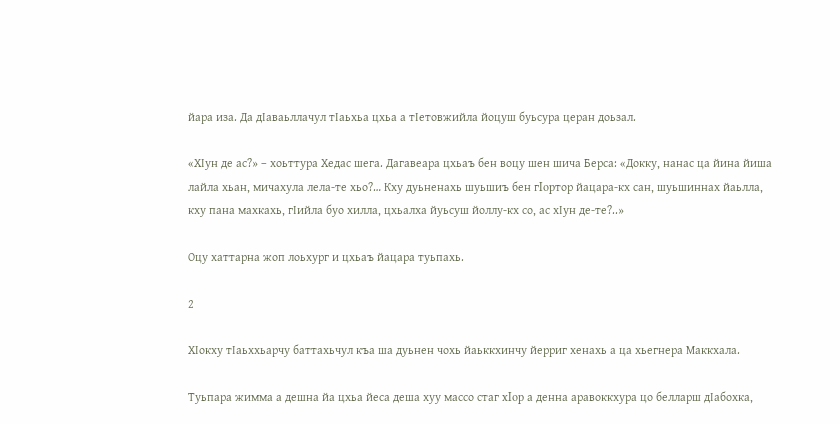йара иза. Да дIаваьллачул тIаьхьа цхьа а тIетовжийла йоцуш буьсура церан доьзал.

«ХIун де ас?» – хоьттура Хедас шега. Дагавеара цхьаъ бен воцу шен шича Берса: «Докку, нанас ца йина йиша лайла хьан, мичахула лела-те хьо?… Кху дуьненахь шуьшиъ бен гIopтop йацара-кх сан, шуьшиннах йаьлла, кху пана махкахь, гIийла буо хилла, цхьалха йуьсуш йоллу-кх со, ас хIун де-те?..»

Оцу хаттарна жоп лоьхург и цхьаъ йацара туьпахь.

2

ХIокху тIаьххьарчу баттахьчул къа ша дуьнен чохь йаьккхинчу йерриг хенахь а ца хьегнера Маккхала.

Туьпара жимма а дешна йа цхьа йеса деша хуу массо стаг xIop а денна аравоккхура цо белларш дIабохка,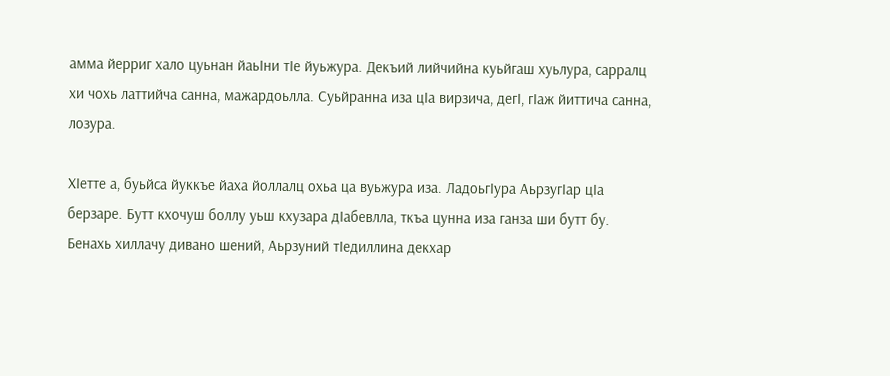амма йерриг хало цуьнан йаьIни тIе йуьжура. Декъий лийчийна куьйгаш хуьлура, сарралц хи чохь латтийча санна, мажардоьлла. Суьйранна иза цIа вирзича, дегI, гIаж йиттича санна, лозура.

ХIетте а, буьйса йуккъе йаха йоллалц охьа ца вуьжура иза. ЛадоьгIура АьрзугIар цIа берзаре. Бутт кхочуш боллу уьш кхузара дIабевлла, ткъа цунна иза ганза ши бутт бу. Бенахь хиллачу дивано шений, Аьрзуний тIедиллина декхар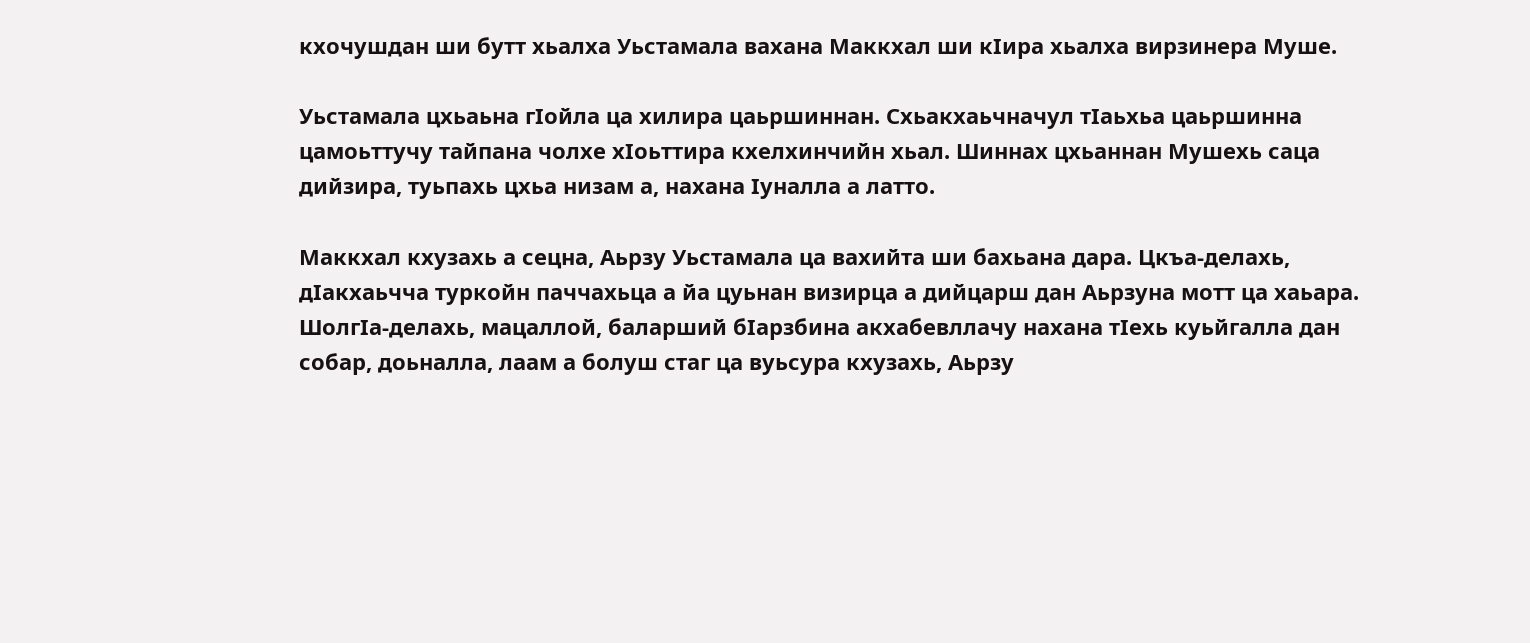кхочушдан ши бутт хьалха Уьстамала вахана Маккхал ши кIира хьалха вирзинера Муше.

Уьстамала цхьаьна гIойла ца хилира цаьршиннан. Схьакхаьчначул тIаьхьа цаьршинна цамоьттучу тайпана чолхе хIоьттира кхелхинчийн хьал. Шиннах цхьаннан Мушехь саца дийзира, туьпахь цхьа низам а, нахана Iуналла а латто.

Маккхал кхузахь а сецна, Аьрзу Уьстамала ца вахийта ши бахьана дара. Цкъа-делахь, дIакхаьчча туркойн паччахьца а йа цуьнан визирца а дийцарш дан Аьрзуна мотт ца хаьара. ШолгIа-делахь, мацаллой, баларший бIарзбина акхабевллачу нахана тIехь куьйгалла дан собар, доьналла, лаам а болуш стаг ца вуьсура кхузахь, Аьрзу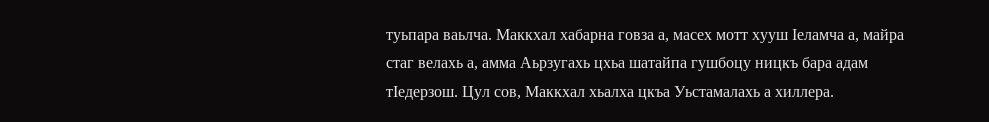туьпара ваьлча. Маккхал хабарна говза а, масех мотт хууш Iеламча а, майра стаг велахь а, амма Аьрзугахь цхьа шатайпа гушбоцу ницкъ бара адам тIедерзош. Цул сов, Маккхал хьалха цкъа Уьстамалахь а хиллера.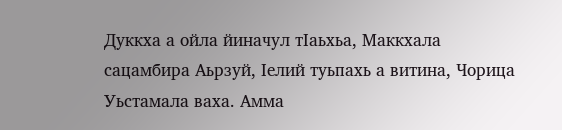Дуккха а ойла йиначул тIаьхьа, Маккхала сацамбира Аьрзуй, Iелий туьпахь а витина, Чорица Уьстамала ваха. Амма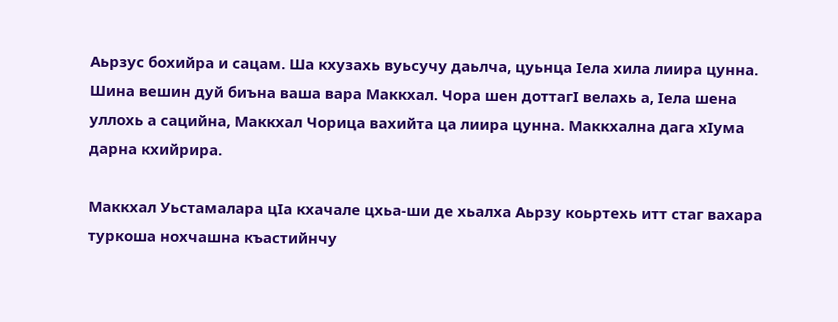Аьрзус бохийра и сацам. Ша кхузахь вуьсучу даьлча, цуьнца Iела хила лиира цунна. Шина вешин дуй биъна ваша вара Маккхал. Чора шен доттагI велахь а, Iела шена уллохь а сацийна, Маккхал Чорица вахийта ца лиира цунна. Маккхална дага хIума дарна кхийрира.

Маккхал Уьстамалара цIа кхачале цхьа-ши де хьалха Аьрзу коьртехь итт стаг вахара туркоша нохчашна къастийнчу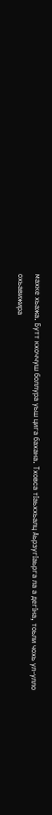махке хьажа. Бутт кхоччуш боллура уьш цига бахана. Тховса тIаьххьалц АьрзугIаьрга ла а дегIна, тоьли чохь ул-улло охьавижира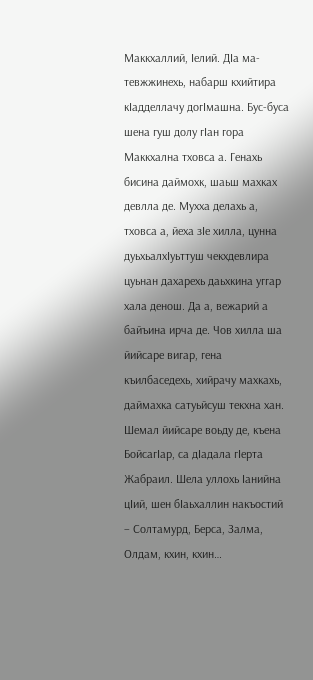Маккхаллий, Iелий. ДIа ма-тевжжинехь, набарш кхийтира кIадделлачу догIмашна. Бус-буса шена гуш долу гIан гора Маккхална тховса а. Генахь бисина даймохк, шаьш махках девлла де. Мухха делахь а, тховса а, йеха зIе хилла, цунна дуьхьалхIуьттуш чекхдевлира цуьнан дахарехь даьхкина уггар хала денош. Да а, вежарий а байъина ирча де. Чов хилла ша йийсаре вигар, гена къилбаседехь, хийрачу махкахь, даймахка сатуьйсуш текхна хан. Шемал йийсаре воьду де, къена БойсагIар, са дIадала гIерта Жабраил. Шела уллохь Iанийна цIий, шен бIаьхаллин накъостий – Солтамурд, Берса, Залма, Олдам, кхин, кхин…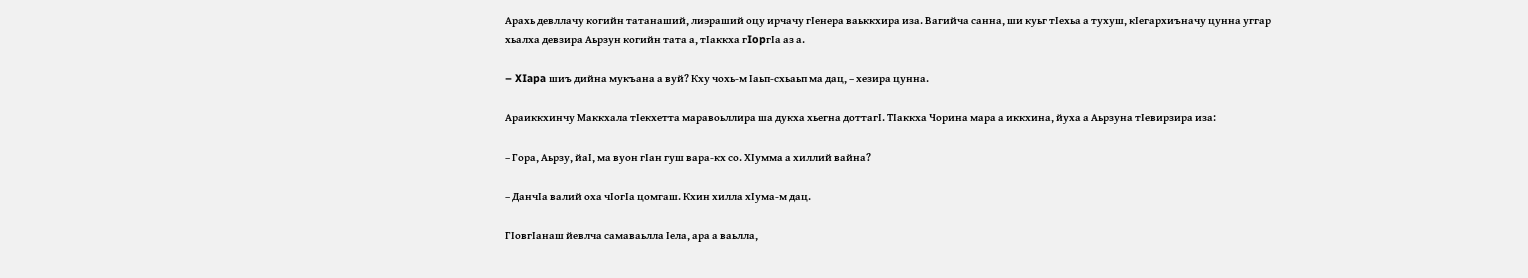Арахь девллачу когийн татанаший, лиэраший оцу ирчачу гIенера ваьккхира иза. Вагийча санна, ши куьг тIехьа а тухуш, кIегархиъначу цунна уггар хьалха девзира Аьрзун когийн тата а, тIаккха гIopгIa аз а.

– XIapa шиъ дийна мукъана а вуй? Кху чохь-м Iаьп-схьаьп ма дац, – хезира цунна.

Араиккхинчу Маккхала тIекхетта маравоьллира ша дукха хьегна доттагI. ТIаккха Чорина мара а иккхина, йуха а Аьрзуна тIевирзира иза:

– Гора, Аьрзу, йаI, ма вуон гIан гуш вара-кх со. ХIумма а хиллий вайна?

– ДанчIа валий оха чIогIа цомгаш. Кхин хилла хIума-м дац.

ГIовгIанаш йевлча самаваьлла Iела, ара а ваьлла,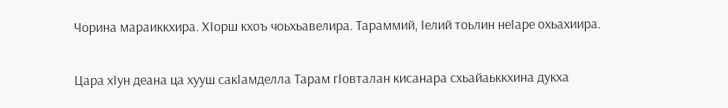Чорина мараиккхира. ХIорш кхоъ чоьхьавелира. Тараммий, Iелий тоьлин неIаре охьахиира.

Цара хIун деана ца хууш сакIамделла Тарам гIовталан кисанара схьайаьккхина дукха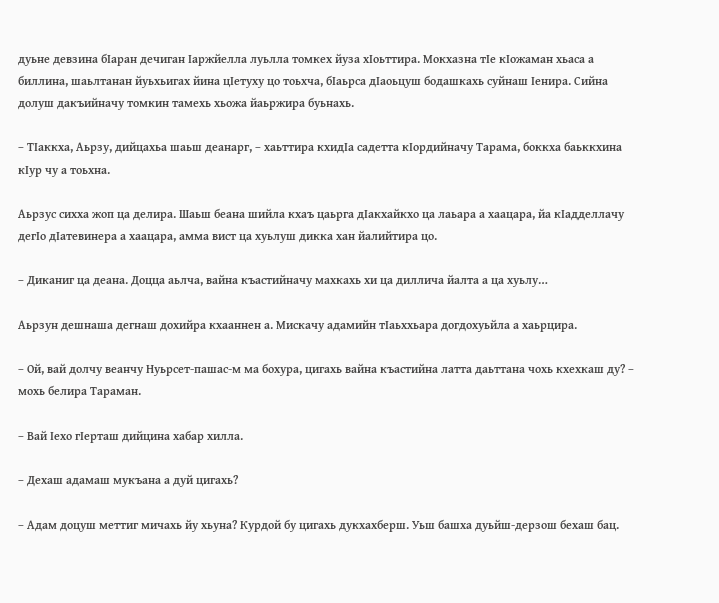дуьне девзина бIаран дечиган Iаржйелла луьлла томкех йуза хIоьттира. Мокхазна тIе кIожаман хьаса а биллина, шаьлтанан йуьхьигах йина цIетуху цо тоьхча, бIаьрса дIаоьцуш бодашкахь суйнаш Iенира. Сийна долуш дакъийначу томкин тамехь хьожа йаьржира буьнахь.

– ТIаккха, Аьрзу, дийцахьа шаьш деанарг, – хаьттира кхидIа садетта кIордийначу Тарама, боккха баьккхина кIур чу а тоьхна.

Аьрзус сихха жоп ца делира. Шаьш беана шийла кхаъ цаьрга дIакхайкхо ца лаьара а хаацара, йа кIадделлачу дегIо дIатевинера а хаацара, амма вист ца хуьлуш дикка хан йалийтира цо.

– Диканиг ца деана. Доцца аьлча, вайна къастийначу махкахь хи ца диллича йалта а ца хуьлу…

Аьрзун дешнаша дегнаш дохийра кхааннен а. Мискачу адамийн тIаьххьара догдохуьйла а хаьрцира.

– Ой, вай долчу веанчу Нуьрсет-пашас-м ма бохура, цигахь вайна къастийна латта даьттана чохь кхехкаш ду? – мохь белира Тараман.

– Вай Iехо гIерташ дийцина хабар хилла.

– Дехаш адамаш мукъана а дуй цигахь?

– Адам доцуш меттиг мичахь йу хьуна? Курдой бу цигахь дукхахберш. Уьш башха дуьйш-дерзош бехаш бац.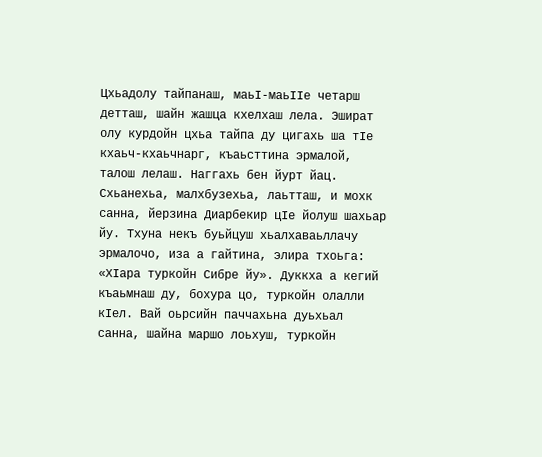Цхьадолу тайпанаш, маьI-маьIIе четарш детташ, шайн жашца кхелхаш лела. Эшират олу курдойн цхьа тайпа ду цигахь ша тIе кхаьч-кхаьчнарг, къаьсттина эрмалой, талош лелаш. Наггахь бен йурт йац. Схьанехьа, малхбузехьа, лаьтташ, и мохк санна, йерзина Диарбекир цIе йолуш шахьар йу. Тхуна некъ буьйцуш хьалхаваьллачу эрмалочо, иза а гайтина, элира тхоьга: «ХIара туркойн Сибре йу». Дуккха а кегий къаьмнаш ду, бохура цо, туркойн олалли кIел. Вай оьрсийн паччахьна дуьхьал санна, шайна маршо лоьхуш, туркойн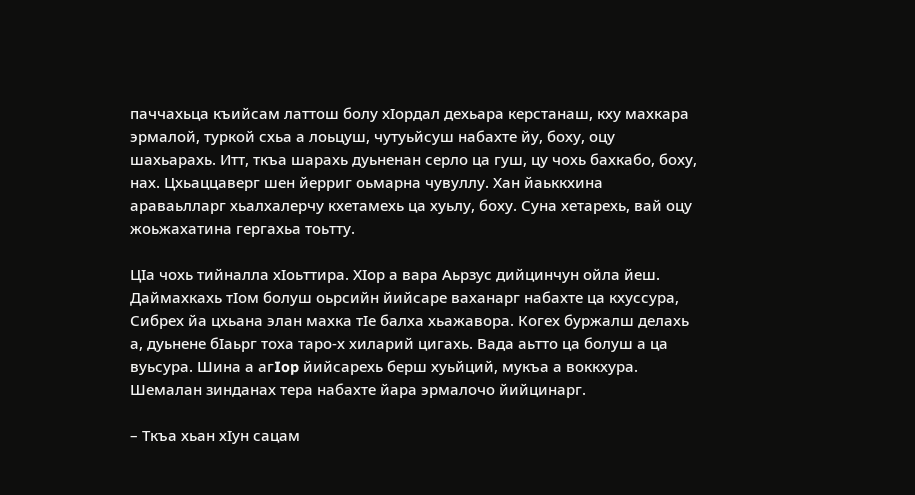паччахьца къийсам латтош болу хIордал дехьара керстанаш, кху махкара эрмалой, туркой схьа а лоьцуш, чутуьйсуш набахте йу, боху, оцу шахьарахь. Итт, ткъа шарахь дуьненан серло ца гуш, цу чохь бахкабо, боху, нах. Цхьаццаверг шен йерриг оьмарна чувуллу. Хан йаьккхина араваьлларг хьалхалерчу кхетамехь ца хуьлу, боху. Суна хетарехь, вай оцу жоьжахатина гергахьа тоьтту.

ЦIа чохь тийналла хIоьттира. ХIор а вара Аьрзус дийцинчун ойла йеш. Даймахкахь тIом болуш оьрсийн йийсаре ваханарг набахте ца кхуссура, Сибрех йа цхьана элан махка тIе балха хьажавора. Когех буржалш делахь а, дуьнене бIаьрг тоха таро-х хиларий цигахь. Вада аьтто ца болуш а ца вуьсура. Шина а aгIop йийсарехь берш хуьйций, мукъа а воккхура. Шемалан зинданах тера набахте йара эрмалочо йийцинарг.

– Ткъа хьан хIун сацам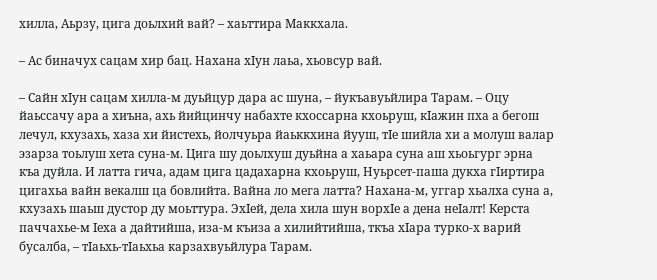хилла, Аьрзу, цига доьлхий вай? – хаьттира Маккхала.

– Ас биначух сацам хир бац. Нахана хIун лаьа, хьовсур вай.

– Сайн хIун сацам хилла-м дуьйцур дара ас шуна, – йукъавуьйлира Тарам. – Оцу йаьссачу ара а хиъна, ахь йийцинчу набахте кхоссарна кхоьруш, кIажин пха а бегош лечул, кхузахь, хаза хи йистехь, йолчуьра йаьккхина йууш, тIе шийла хи а молуш валар эзарза тоьлуш хета суна-м. Цига шу доьлхуш дуьйна а хаьара суна аш хьоьгург эрна къа дуйла. И латта гича, адам цига цадахарна кхоьруш, Нуьрсет-паша дукха гIиртира цигахьа вайн векалш ца бовлийта. Вайна ло мега латта? Нахана-м, уггар хьалха суна а, кхузахь шаьш дустор ду моьттура. ЭхIей, дела хила шун ворхIе а дена неIалт! Керста паччахье-м Iеха а дайтийша, иза-м къиза а хилийтийша, ткъа хIара турко-х варий бусалба, – тIаьхь-тIаьхьа карзахвуьйлура Тарам.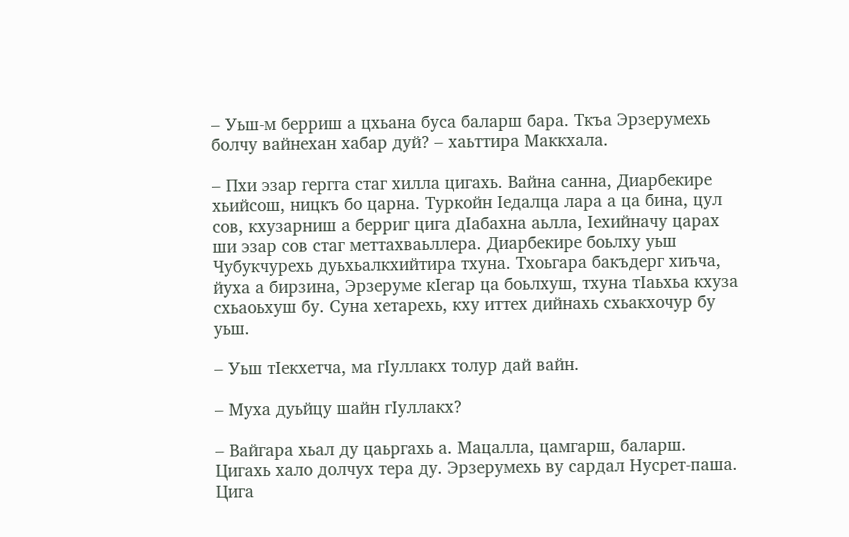– Уьш-м берриш а цхьана буса баларш бара. Ткъа Эрзерумехь болчу вайнехан хабар дуй? – хаьттира Маккхала.

– Пхи эзар гергга стаг хилла цигахь. Вайна санна, Диарбекире хьийсош, ницкъ бо царна. Туркойн Iедалца лара а ца бина, цул сов, кхузарниш а берриг цига дIабахна аьлла, Iехийначу царах ши эзар сов стаг меттахваьллера. Диарбекире боьлху уьш Чубукчурехь дуьхьалкхийтира тхуна. Тхоьгара бакъдерг хиъча, йуха а бирзина, Эрзеруме кIегар ца боьлхуш, тхуна тIаьхьа кхуза схьаоьхуш бу. Суна хетарехь, кху иттех дийнахь схьакхочур бу уьш.

– Уьш тIекхетча, ма гIуллакх толур дай вайн.

– Муха дуьйцу шайн гIуллакх?

– Вайгара хьал ду цаьргахь а. Мацалла, цамгарш, баларш. Цигахь хало долчух тера ду. Эрзерумехь ву сардал Нусрет-паша. Цига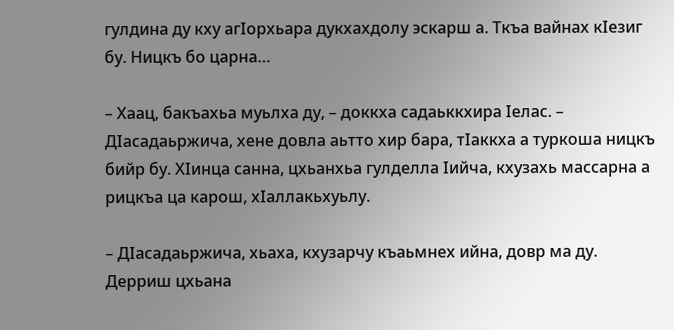гулдина ду кху агIорхьара дукхахдолу эскарш а. Ткъа вайнах кIезиг бу. Ницкъ бо царна…

– Хаац, бакъахьа муьлха ду, – доккха садаьккхира Iелас. – ДIасадаьржича, хене довла аьтто хир бара, тIаккха а туркоша ницкъ бийр бу. ХIинца санна, цхьанхьа гулделла Iийча, кхузахь массарна а рицкъа ца карош, хIаллакьхуьлу.

– ДIасадаьржича, хьаха, кхузарчу къаьмнех ийна, довр ма ду. Дерриш цхьана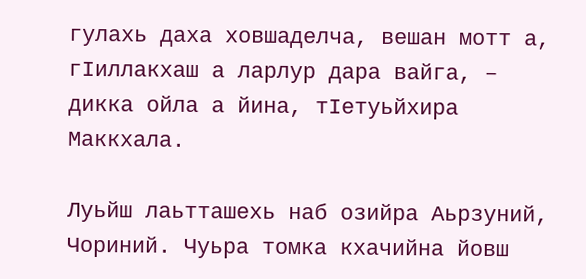гулахь даха ховшаделча, вешан мотт а, гIиллакхаш а ларлур дара вайга, – дикка ойла а йина, тIетуьйхира Маккхала.

Луьйш лаьтташехь наб озийра Аьрзуний, Чориний. Чуьра томка кхачийна йовш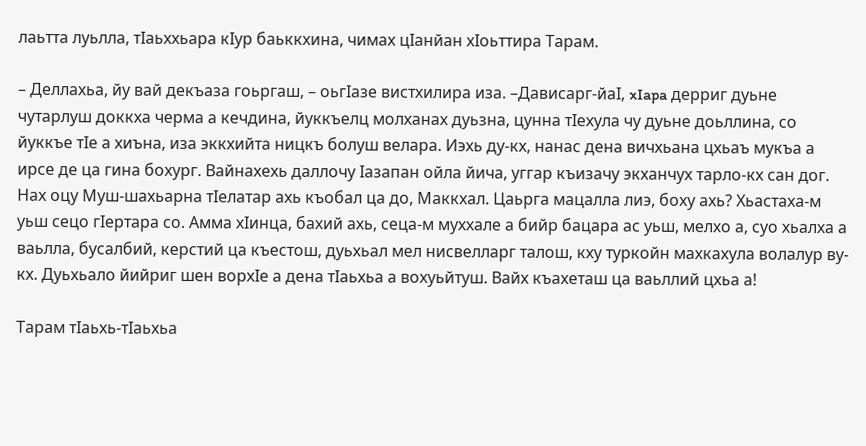лаьтта луьлла, тIаьххьара кIур баьккхина, чимах цIанйан хIоьттира Тарам.

– Деллахьа, йу вай декъаза гоьргаш, – оьгIазе вистхилира иза. –Дависарг-йаI, xIapa дерриг дуьне чутарлуш доккха черма а кечдина, йуккъелц молханах дуьзна, цунна тIехула чу дуьне доьллина, со йуккъе тIе а хиъна, иза эккхийта ницкъ болуш велара. Иэхь ду-кх, нанас дена вичхьана цхьаъ мукъа а ирсе де ца гина бохург. Вайнахехь даллочу Iазапан ойла йича, уггар къизачу экханчух тарло-кх сан дог. Нах оцу Муш-шахьарна тIелатар ахь къобал ца до, Маккхал. Цаьрга мацалла лиэ, боху ахь? Хьастахa-м уьш сецо гIертара со. Амма хIинца, бахий ахь, сеца-м муххале а бийр бацара ас уьш, мелхо а, суо хьалха а ваьлла, бусалбий, керстий ца къестош, дуьхьал мел нисвелларг талош, кху туркойн махкахула волалур ву-кх. Дуьхьало йийриг шен ворхIе а дена тIаьхьа а вохуьйтуш. Вайх къахеташ ца ваьллий цхьа а!

Тарам тIаьхь-тIаьхьа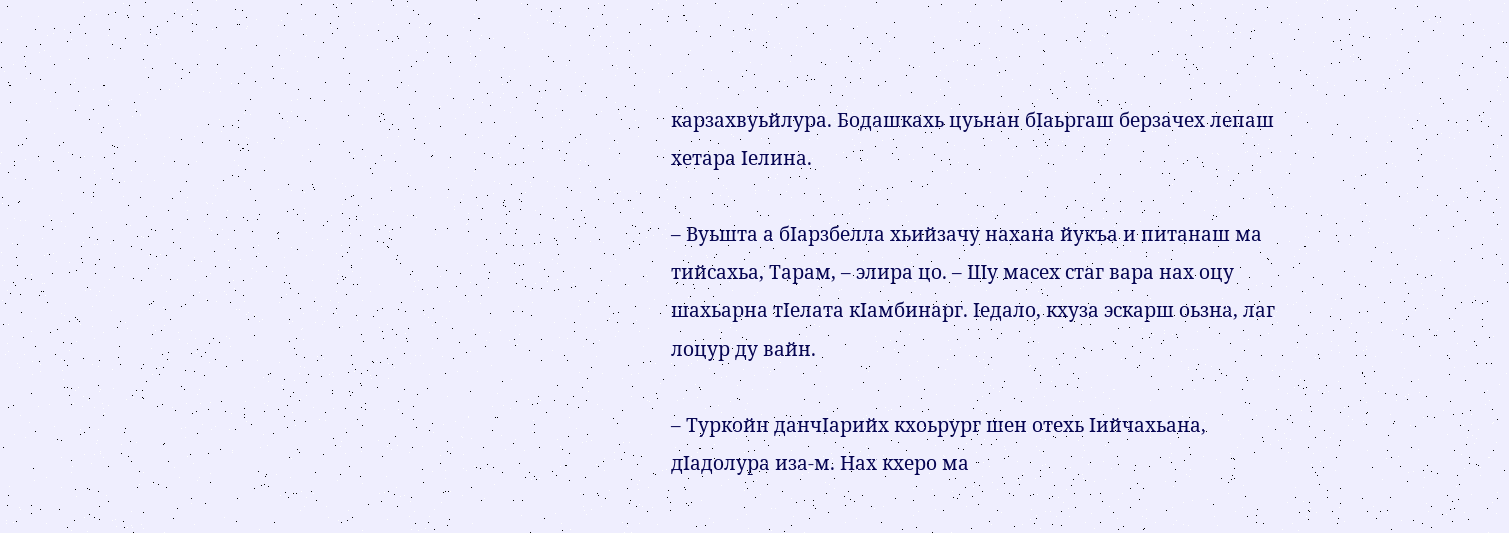карзахвуьйлура. Бодашкахь цуьнан бIаьргаш берзачех лепаш хетара Iелина.

– Вуьшта а бIарзбелла хьийзачу нахана йукъа и питанаш ма тийсахьа, Тарам, – элира цо. – Шу масех стаг вара нах оцу шахьарна тIелата кIамбинарг. Iедало, кхуза эскарш оьзна, лаг лоцур ду вайн.

– Туркойн данчIарийх кхоьрург шен отехь Iийчахьана, дIадолура иза-м. Нах кхеро ма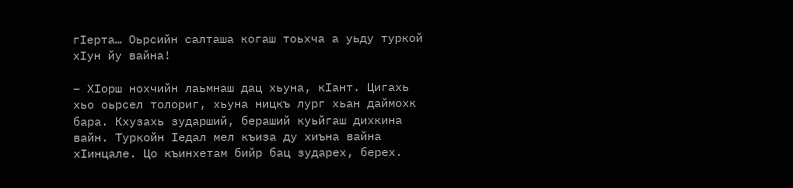гIерта… Оьрсийн салташа когаш тоьхча а уьду туркой хIун йу вайна!

– ХIорш нохчийн лаьмнаш дац хьуна, кIант. Цигахь хьо оьрсел толориг, хьуна ницкъ лург хьан даймохк бара. Кхузахь зударший, бераший куьйгаш дихкина вайн. Туркойн Iедал мел къиза ду хиъна вайна хIинцале. Цо къинхетам бийр бац зударех, берех.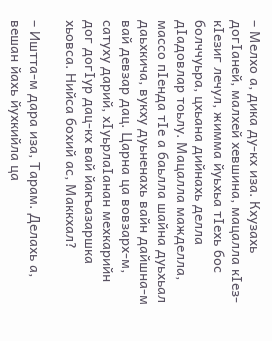– Мелхо а, дика ду-кх иза. Кхузахь догIаней, малхей хевшина, мацалла кIез-кIезиг лечул, жимма йуьхьа тIехь бос болччуьра, цхьана дийнахь делла дIадовлар тоьлу. Мацалла мажделла, массо пIенда тIе а баьлла шайна дуьхьал даьхкича, вукху дуьненахь вайн дайшна-м вай девзар дац. Царна ца вовзарх-м, сатуху дарий, хIуьрлаIанан мехкарийн дог догIур дац-кх вай йакъазаршка хьовса. Нийса бохий ас, Маккхал?

– Иштта-м дара иза, Тарам. Делахь а, вешан йахь йухкийла ца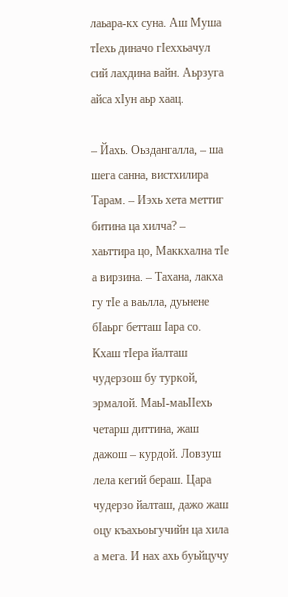лаьара-кх суна. Аш Муша тIехь диначо гIеххьачул сий лахдина вайн. Аьрзуга айса хIун аьр хаац.

– Йахь. Оьздангалла, – ша шега санна, вистхилира Тарам. – Иэхь хета меттиг битина ца хилча? – хаьттира цо, Маккхална тIе а вирзина. – Тахана, лакха гу тIе а ваьлла, дуьнене бIаьрг бетташ Iара со. Кхаш тIера йалташ чудерзош бу туркой, эрмалой. МаьI-маьIIехь четарш диттина, жаш дажош – курдой. Ловзуш лела кегий бераш. Цара чудерзо йалташ, дажо жаш оцу къахьоьгучийн ца хила а мега. И нах ахь буьйцучу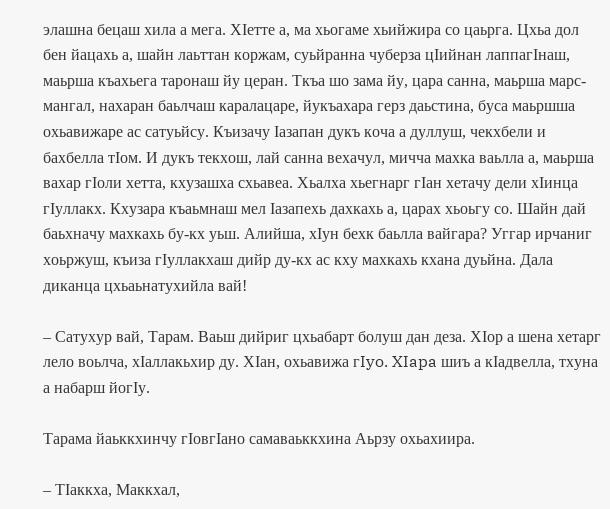элашна бецаш хила а мега. ХIетте а, ма хьогаме хьийжира со цаьрга. Цхьа дол бен йацахь а, шайн лаьттан коржам, суьйранна чуберза цIийнан лаппагIнаш, маьрша къахьега таронаш йу церан. Ткъа шо зама йу, цара санна, маьрша марс-мангал, нахаран баьлчаш каралацаре, йукъахара герз даьстина, буса маьршша охьавижаре ас сатуьйсу. Къизачу Iазапан дукъ коча а дуллуш, чекхбели и бахбелла тIом. И дукъ текхош, лай санна вехачул, мичча махка ваьлла а, маьрша вахар гIоли хетта, кхузашха схьавеа. Хьалха хьегнарг гIан хетачу дели хIинца гIуллакх. Кхузара къаьмнаш мел Iазапехь дахкахь а, царах хьоьгу со. Шайн дай баьхначу махкахь бу-кх уьш. Алийша, хIун бехк баьлла вайгара? Уггар ирчаниг хоьржуш, къиза гIуллакхаш дийр ду-кх ас кху махкахь кхана дуьйна. Дала диканца цхьаьнатухийла вай!

– Сатухур вай, Тарам. Ваьш дийриг цхьабарт болуш дан деза. ХIор а шена хетарг лело воьлча, хIаллакьхир ду. ХIан, охьавижа гIyo. XIapa шиъ а кIадвелла, тхуна а набарш йогIу.

Тарама йаьккхинчу гIовгIано самаваьккхина Аьрзу охьахиира.

– ТIаккха, Маккхал,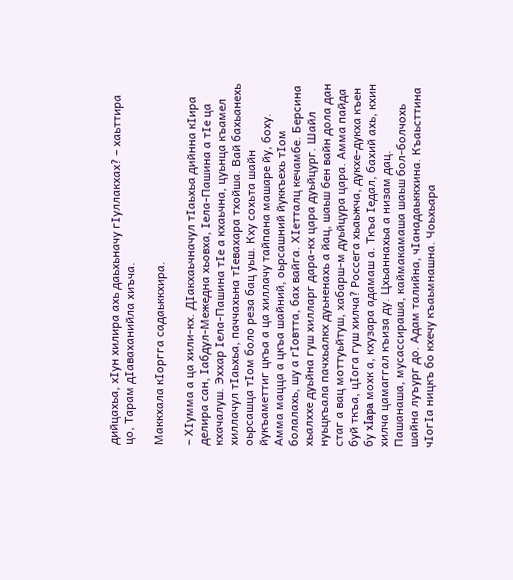дийцахьа, хIун хилира ахь даьхьначу гIуллакхах? – хаьттира цо, Тарам дIаваханийла хиъча.

Маккхала кIоргга садаьккхира.

– ХIумма а ца хили-кх. ДIакхаьчначул тIаьхьа дийнна кIира делира сан, Iабдул-Межедна хьовха, Iела-Пашина а тIе ца кхачалуш. Эххар Iела-Пашина тIе а кхаьчна, цуьнца къамел хиллачул тIаьхьа, паччахьна тIевахара тхойша. Вай бахьанехь оьрсашца тIом боло реза бац уьш. Кху сохьта шайн йукъаметтиг цкъа а ца хиллачу тайпана машаре йу, боху. Амма мацца а цкъа шайний, оьрсашний йуккъехь тIом болалахь, шу а гIовтта, бах вайга. ХIетталц кечамбе. Берсина хьалххе дуьйна гуш хилларг дара-кх цара дуьйцург. Шайл нуьцкъала пачхьалкх дуьненахь а йац, шаьш бен вайн дола дан стаг а вац моттуьйтуш, хабарш-м дуьйцура цара. Амма пайда буй ткъа, цIога гуш хилча? Россега хьаьжча, дукхе-дукха къен бу xIapa мохк а, кхузара адамаш а. Ткъа Iедал, бахий ахь, кхин хилча цамаггал къиза ду. Цхьаннахьа а низам дац. Пашанаша, мусассираша, каймакамаша шаьш бол-болчохь шайна луъург до. Адам талийна, чIанадаьккхина. Къаьсттина чIoгIa ницкъ бо кхечу къаьмнашна. Чоьхьара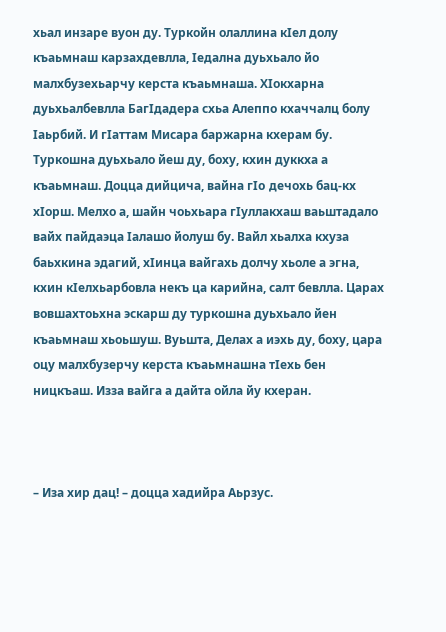хьал инзаре вуон ду. Туркойн олаллина кIел долу къаьмнаш карзахдевлла, Iедална дуьхьало йо малхбузехьарчу керста къаьмнаша. ХIокхарна дуьхьалбевлла БагIдадера схьа Алеппо кхаччалц болу Iаьрбий. И гIаттам Мисара баржарна кхерам бу. Туркошна дуьхьало йеш ду, боху, кхин дуккха а къаьмнаш. Доцца дийцича, вайна гIo дечохь бац-кх хIорш. Мелхо а, шайн чоьхьара гIуллакхаш ваьштадало вайх пайдаэца Iалашо йолуш бу. Вайл хьалха кхуза баьхкина эдагий, хIинца вайгахь долчу хьоле а эгна, кхин кIелхьарбовла некъ ца карийна, салт бевлла. Царах вовшахтоьхна эскарш ду туркошна дуьхьало йен къаьмнаш хьоьшуш. Вуьшта, Делах а иэхь ду, боху, цара оцу малхбузерчу керста къаьмнашна тIехь бен ницкъаш. Изза вайга а дайта ойла йу кхеран.



– Иза хир дац! – доцца хадийра Аьрзус.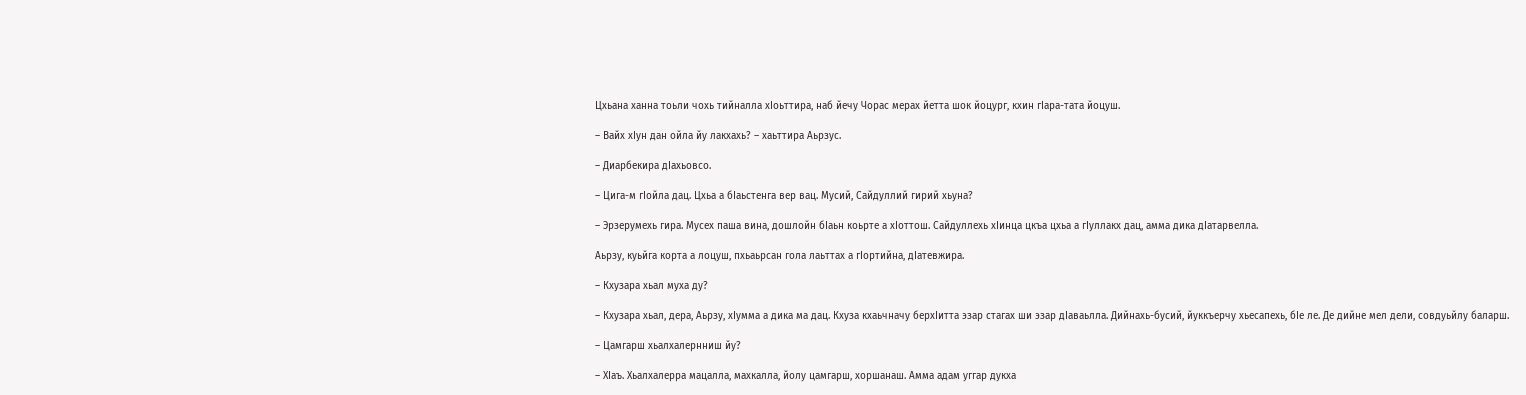Цхьана ханна тоьли чохь тийналла хIоьттира, наб йечу Чорас мерах йетта шок йоцург, кхин гIара-тата йоцуш.

– Вайх хIун дан ойла йу лакхахь? – хаьттира Аьрзус.

– Диарбекира дIахьовсо.

– Цига-м гIойла дац. Цхьа а бIаьстенга вер вац. Мусий, Сайдуллий гирий хьуна?

– Эрзерумехь гира. Мусех паша вина, дошлойн бIаьн коьрте а хIоттош. Сайдуллехь хIинца цкъа цхьа а гIуллакх дац, амма дика дIатарвелла.

Аьрзу, куьйга корта а лоцуш, пхьаьрсан гола лаьттах a гIopтийна, дIатевжира.

– Кхузара хьал муха ду?

– Кхузара хьал, дера, Аьрзу, хIумма а дика ма дац. Кхуза кхаьчначу берхIитта эзар стагах ши эзар дIаваьлла. Дийнахь-бусий, йуккъерчу хьесапехь, бIе ле. Де дийне мел дели, совдуьйлу баларш.

– Цамгарш хьалхалернниш йу?

– ХIаъ. Хьалхалерра мацалла, махкалла, йолу цамгарш, хоршанаш. Амма адам уггар дукха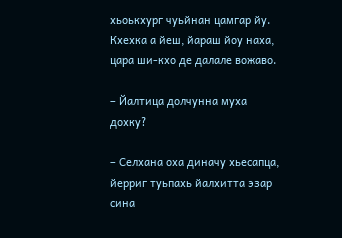хьоькхург чуьйнан цамгар йу. Кхехка а йеш, йараш йоу наха, цара ши-кхо де далале вожаво.

– Йалтица долчунна муха дохку?

– Селхана оха диначу хьесапца, йерриг туьпахь йалхитта эзар сина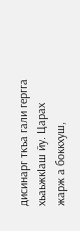дисинарг ткъа гали гергга хьаьжкIаш йу. Царах жарж а боккхуш,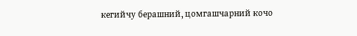кегийчу берашний, цомгашчарний кочо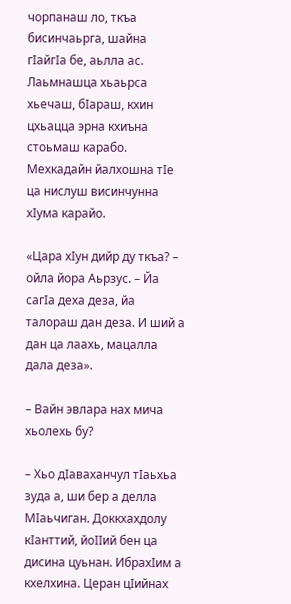чорпанаш ло, ткъа бисинчаьрга, шайна гIайгIа бе, аьлла ас. Лаьмнашца хьаьрса хьечаш, бIараш, кхин цхьацца эрна кхиъна стоьмаш карабо. Мехкадайн йалхошна тIе ца нислуш висинчунна хIума карайо.

«Цара хIун дийр ду ткъа? – ойла йора Аьрзус. – Йа caгIa деха деза, йа талораш дан деза. И ший а дан ца лаахь, мацалла дала деза».

– Вайн эвлара нах мича хьолехь бу?

– Хьо дIаваханчул тIаьхьа зуда а, ши бер а делла МIаьчиган. Доккхахдолу кIанттий, йоIIий бен ца дисина цуьнан. ИбрахIим а кхелхина. Церан цIийнах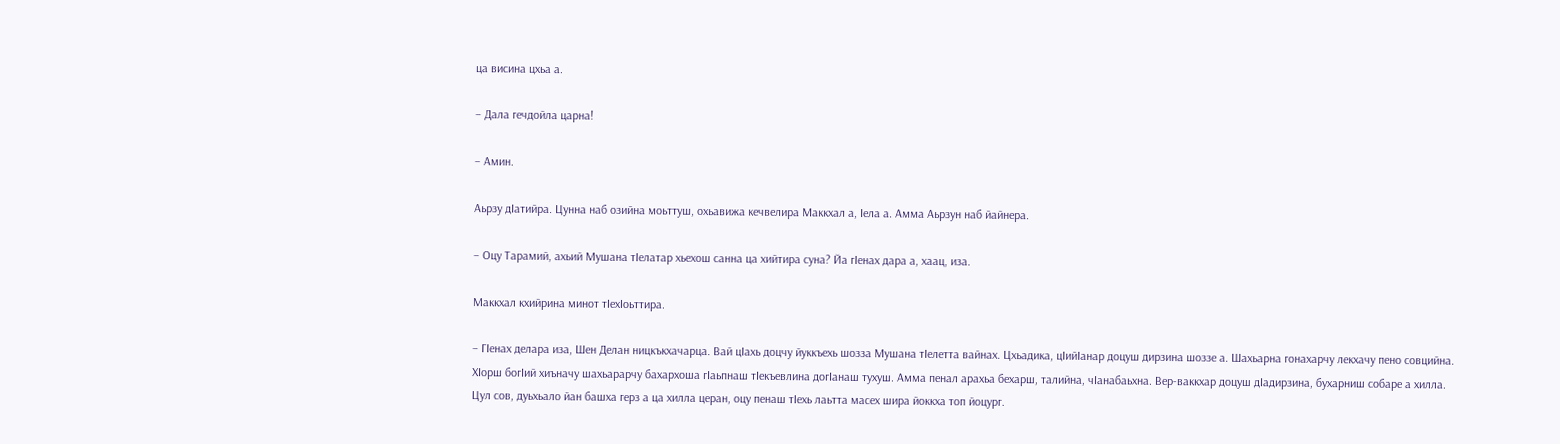ца висина цхьа а.

– Дала гечдойла царна!

– Амин.

Аьрзу дIатийра. Цунна наб озийна моьттуш, охьавижа кечвелира Маккхал а, Iела а. Амма Аьрзун наб йайнера.

– Оцу Тарамий, ахьий Мушана тIелатар хьехош санна ца хийтира суна? Йа гIенах дара а, хаац, иза.

Маккхал кхийрина минот тIехIоьттира.

– ГIенах делара иза, Шен Делан ницкъкхачарца. Вай цIахь доцчу йуккъехь шозза Мушана тIелетта вайнах. Цхьадика, цIийIанар доцуш дирзина шоззе а. Шахьарна гонахарчу лекхачу пено совцийна. ХIорш богIий хиъначу шахьарарчу бахархоша гIаьпнаш тIекъевлина догIанаш тухуш. Амма пенал арахьа бехарш, талийна, чIанабаьхна. Вер-ваккхар доцуш дIадирзина, бухарниш собаре а хилла. Цул сов, дуьхьало йан башха герз а ца хилла церан, оцу пенаш тIехь лаьтта масех шира йоккха топ йоцург.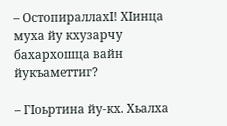– ОстопираллахI! ХIинца муха йу кхузарчу бахархошца вайн йукъаметтиг?

– ГIоьртина йу-кх. Хьалха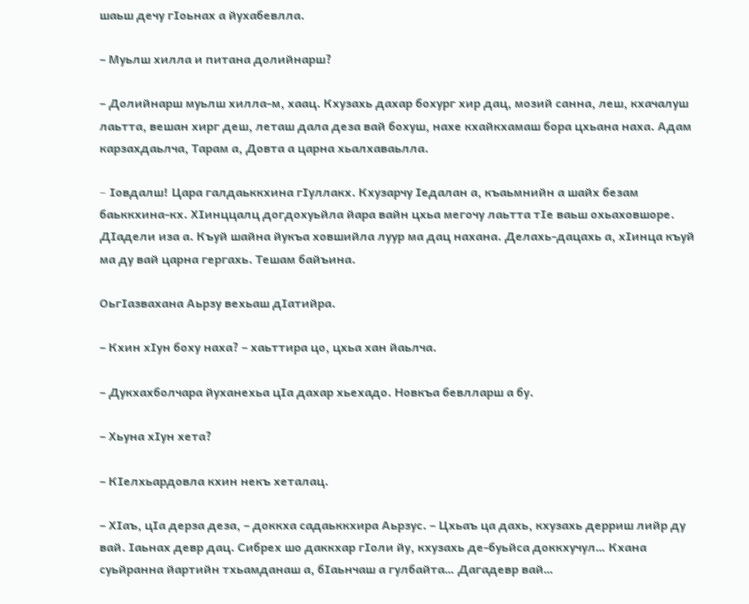шаьш дечу гIоьнах а йухабевлла.

– Муьлш хилла и питана долийнарш?

– Долийнарш муьлш хилла-м, хаац. Кхузахь дахар бохург хир дац, мозий санна, леш, кхачалуш лаьтта, вешан хирг деш, леташ дала деза вай бохуш, нахе кхайкхамаш бора цхьана наха. Адам карзахдаьлча, Тарам а, Довта а царна хьалхаваьлла.

– Iовдалш! Цара галдаьккхина гIуллакх. Кхузарчу Iедалан а, къаьмнийн а шайх безам баьккхина-кх. ХIинццалц догдохуьйла йара вайн цхьа мегочу лаьтта тIе ваьш охьаховшоре. ДIадели иза а. Къуй шайна йукъа ховшийла луур ма дац нахана. Делахь-дацахь а, хIинца къуй ма ду вай царна гергахь. Тешам байъина.

ОьгIазвахана Аьрзу вехьаш дIатийра.

– Кхин хIун боху наха? – хаьттира цо, цхьа хан йаьлча.

– Дукхахболчара йуханехьа цIа дахар хьехадо. Новкъа бевлларш а бу.

– Хьуна хIун хета?

– КIелхьардовла кхин некъ хеталац.

– ХIаъ, цIа дерза деза, – доккха садаьккхира Аьрзус. – Цхьаъ ца дахь, кхузахь дерриш лийр ду вай. Iаьнах девр дац. Сибрех шо даккхар гIоли йу, кхузахь де-буьйса доккхучул… Кхана суьйранна йартийн тхьамданаш а, бIаьнчаш а гулбайта… Дагадевр вай…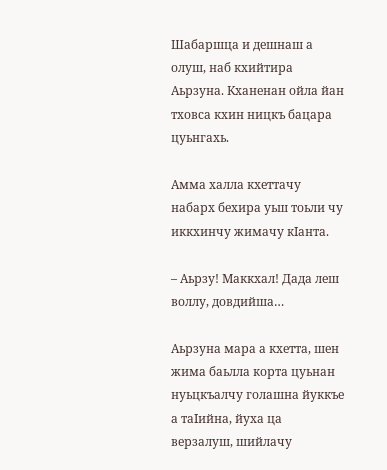Шабаршца и дешнаш а олуш, наб кхийтира Аьрзуна. Кханенан ойла йан тховса кхин ницкъ бацара цуьнгахь.

Амма халла кхеттачу набарх бехира уьш тоьли чу иккхинчу жимачу кIанта.

– Аьрзу! Маккхал! Дада леш воллу, довдийша…

Аьрзуна мара а кхетта, шен жима баьлла корта цуьнан нуьцкъалчу голашна йуккъе а таIийна, йуха ца верзалуш, шийлачу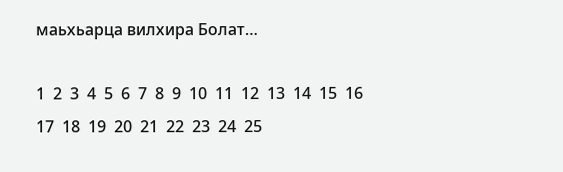маьхьарца вилхира Болат…

1  2  3  4  5  6  7  8  9  10  11  12  13  14  15  16  17  18  19  20  21  22  23  24  25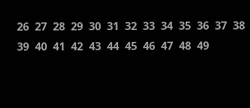26  27  28  29  30  31  32  33  34  35  36  37  38  39  40  41  42  43  44  45  46  47  48  49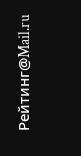Рейтинг@Mail.ru